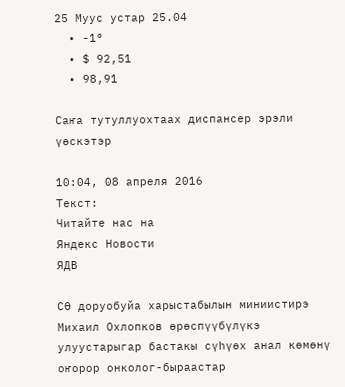25 Муус устар 25.04
  • -1°
  • $ 92,51
  • 98,91

Саҥа тутуллуохтаах диспансер эрэли үөскэтэр

10:04, 08 апреля 2016
Текст:
Читайте нас на
Яндекс Новости
ЯДВ

СӨ доруобуйа харыстабылын миниистирэ Михаил Охлопков өрөспүүбүлүкэ улуустарыгар бастакы сүһүөх анал көмөнү оҥорор онколог-быраастар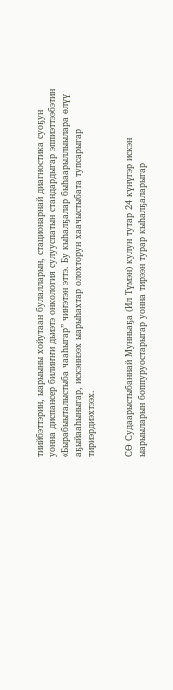тиийбэттэрин, ыарыыны хойутаан булалларын, стационарнай диагностика суоҕун уонна диспансер билиҥҥи дьиэтэ онкология сулууспатын стандардыгар эппиэттээбэтин «Бырабыыталыстыба чааһыгар” чиҥэтэн эттэ. Бу кыһалҕалар быһаарыллыылара өлүү аҕыйааһыныгар, искэннээх ыарыһахтар олохторун хаачыстыбата тупсарыгар тириэрдиэхтээх.


СӨ Судаарыстыбаннай Мунньаҕа (Ил Түмэн) кулун тутар 24 күнүгэр искэн ыарыыларын боппуруостарыгар уонна тирээн турар кыһалҕаларыгар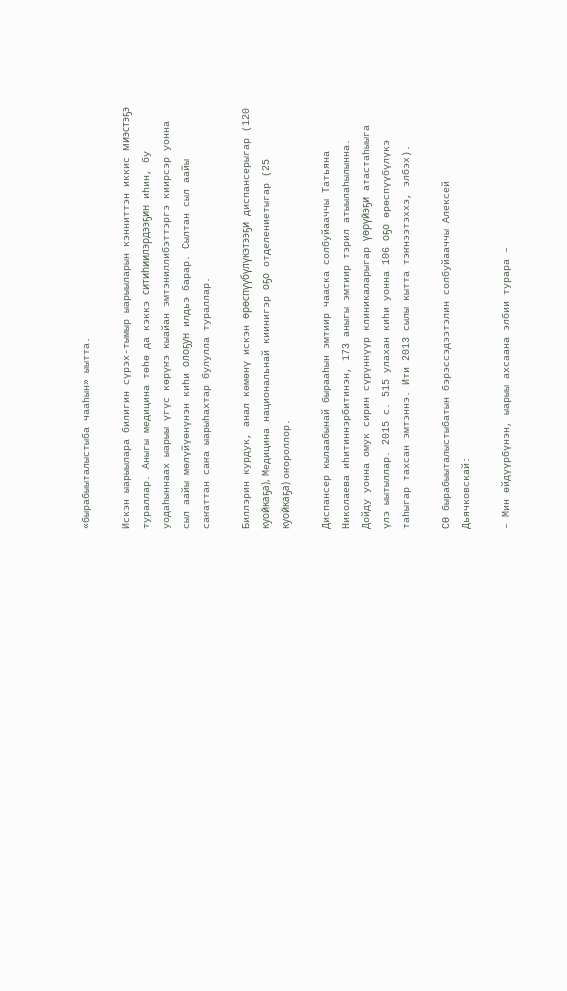«бырабыыталыстыба чааһын» ыытта.

Искэн ыарыылара билигин сүрэх-тымыр ыарыыларын кэнниттэн иккис миэстэҕэ тураллар. Аныгы медицина төһө да кэккэ ситиһиилэрдээҕин иһин, бу уодаһыннаах ыарыы үгүс көрүҥэ кыайан эмтэниллибэттэргэ киирсэр уонна сыл аайы мөлүйүөнүнэн киһи олоҕун илдьэ барар. Сылтан сыл аайы саҥаттан саҥа ыарыһахтар булулла тураллар.

Биллэрин курдук, анал көмөнү искэн өрөспүүбүлүкэтээҕи диспансерыгар (120 куойкаҕа), Медицина национальнай киинигэр оҕо отделениетыгар (25 куойкаҕа) оҥороллор.

Диспансер кылаабынай бырааһын эмтиир чааска солбуйааччы Татьяна Николаева иһитиннэрбитинэн, 173 аныгы эмтиир тэрил атыылаһылынна. Дойду уонна омук сирин сүрүннүүр клиникаларыгар үөрүйэҕи атастаһыыга үлэ ыытыллар. 2015 с. 515 улахан киһи уонна 106 оҕо өрөспүүбүлүкэ таһыгар тахсан эмтэннэ. Ити 2013 сылы кытта тэҥнээтэххэ, элбэх).

СӨ бырабыыталыстыбатын бэрэссэдээтэлин солбуйааччы Алексей Дьячковскай:

– Мин өйдүүрбүнэн, ыарыы ахсаана элбии турара –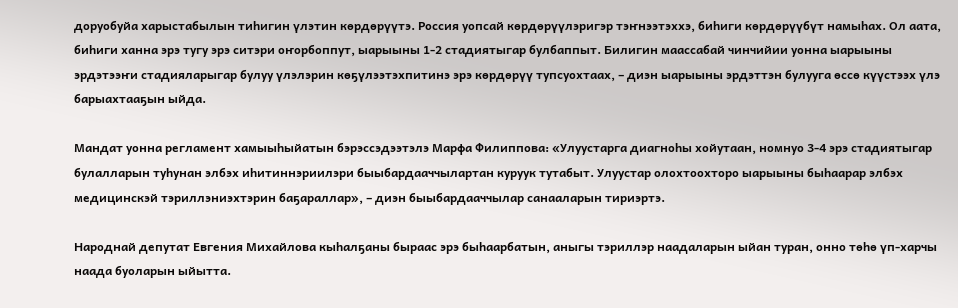доруобуйа харыстабылын тиһигин үлэтин көрдөрүүтэ. Россия уопсай көрдөрүүлэригэр тэҥнээтэххэ, биһиги көрдөрүүбүт намыһах. Ол аата, биһиги ханна эрэ тугу эрэ ситэри оҥорбоппут, ыарыыны 1-2 стадиятыгар булбаппыт. Билигин маассабай чинчийии уонна ыарыыны эрдэтээҥи стадияларыгар булуу үлэлэрин көҕүлээтэхпитинэ эрэ көрдөрүү тупсуохтаах, – диэн ыарыыны эрдэттэн булууга өссө күүстээх үлэ барыахтааҕын ыйда.

Мандат уонна регламент хамыыһыйатын бэрэссэдээтэлэ Марфа Филиппова: «Улуустарга диагноһы хойутаан, номнуо 3-4 эрэ стадиятыгар булалларын туһунан элбэх иһитиннэриилэри быыбардааччылартан куруук тутабыт. Улуустар олохтоохторо ыарыыны быһаарар элбэх медицинскэй тэриллэниэхтэрин баҕараллар», – диэн быыбардааччылар санааларын тириэртэ.

Народнай депутат Евгения Михайлова кыһалҕаны быраас эрэ быһаарбатын, аныгы тэриллэр наадаларын ыйан туран, онно төһө үп-харчы наада буоларын ыйытта.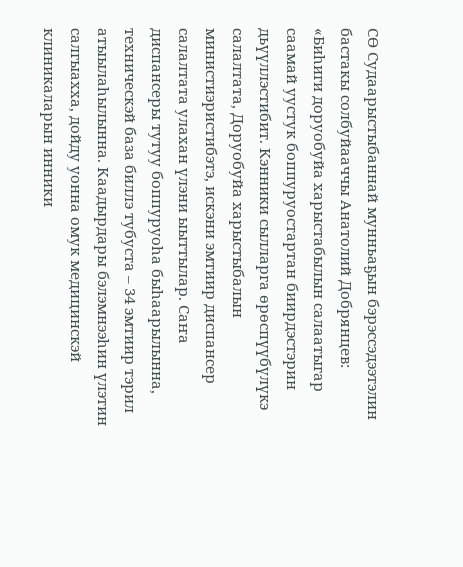СӨ Судаарыстыбаннай мунньаҕын бэрэссэдээтэлин бастакы солбуйааччы Анатолий Добрянцев: «Биһиги доруобуйа харыстабылын салаатыгар саамай уустук боппуруостартан биирдэстэрин дьүүллэстибит. Кэнники сылларга өрөспүүбүлүкэ салалтата, Доруобуйа харыстыбалын министиэристибэтэ, искэни эмтиир диспансер салалтата улахан үлэни ыыттылар. Саҥа диспансеры тутуу боппуруоһа быһаарылынна, техническэй база биллэ тубуста – 34 эмтиир тэрил атыылаһылынна. Каадырдары бэлэмнээһин үлэтин салгыахха, дойду уонна омук медицинскэй клиникаларын инники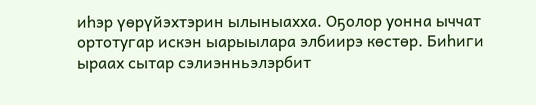иһэр үөрүйэхтэрин ылыныахха. Оҕолор уонна ыччат ортотугар искэн ыарыылара элбиирэ көстөр. Биһиги ыраах сытар сэлиэнньэлэрбит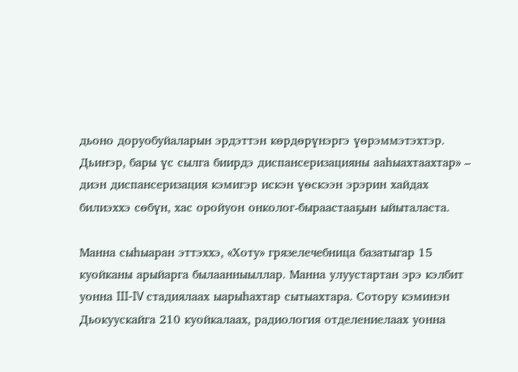дьоно доруобуйаларын эрдэттэн көрдөрүнэргэ үөрэммэтэхтэр. Дьиҥэр, бары үс сылга биирдэ диспансеризацияны ааһыахтаахтар» – диэн диспансеризация кэмигэр искэн үөскээн эрэрин хайдах билиэххэ сөбүн, хас оройуон онколог-быраастааҕын ыйыталаста.

Манна сыһыаран эттэххэ, «Хоту» грязелечебница базатыгар 15 куойканы арыйарга былаанныыллар. Манна улуустартан эрэ кэлбит уонна III-IV стадиялаах ыарыһахтар сытыахтара. Сотору кэминэн Дьокуускайга 210 куойкалаах, радиология отделениелаах уонна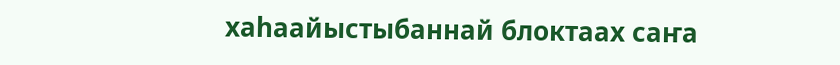хаһаайыстыбаннай блоктаах саҥа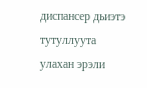диспансер дьиэтэ тутуллуута улахан эрэли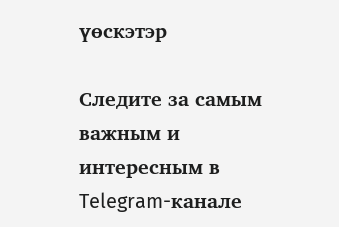үөскэтэр

Следите за самым важным и интересным в Telegram-канале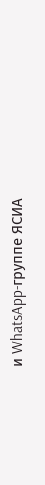и WhatsApp-группе ЯСИА